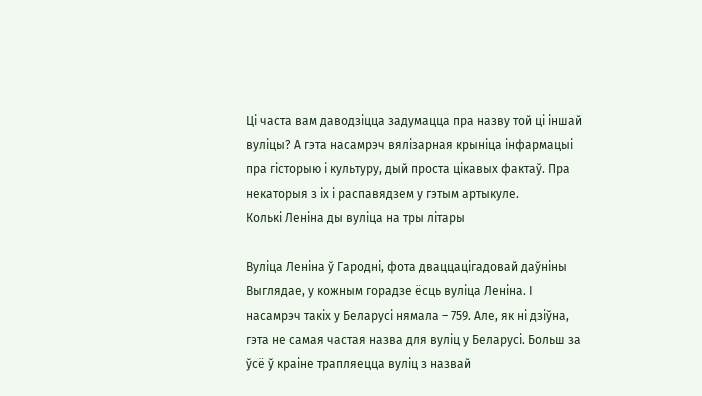Ці часта вам даводзіцца задумацца пра назву той ці іншай вуліцы? А гэта насамрэч вялізарная крыніца інфармацыі пра гісторыю і культуру, дый проста цікавых фактаў. Пра некаторыя з іх і распавядзем у гэтым артыкуле.
Колькі Леніна ды вуліца на тры літары

Вуліца Леніна ў Гародні, фота дваццацігадовай даўніны
Выглядае, у кожным горадзе ёсць вуліца Леніна. І насамрэч такіх у Беларусі нямала – 759. Але, як ні дзіўна, гэта не самая частая назва для вуліц у Беларусі. Больш за ўсё ў краіне трапляецца вуліц з назвай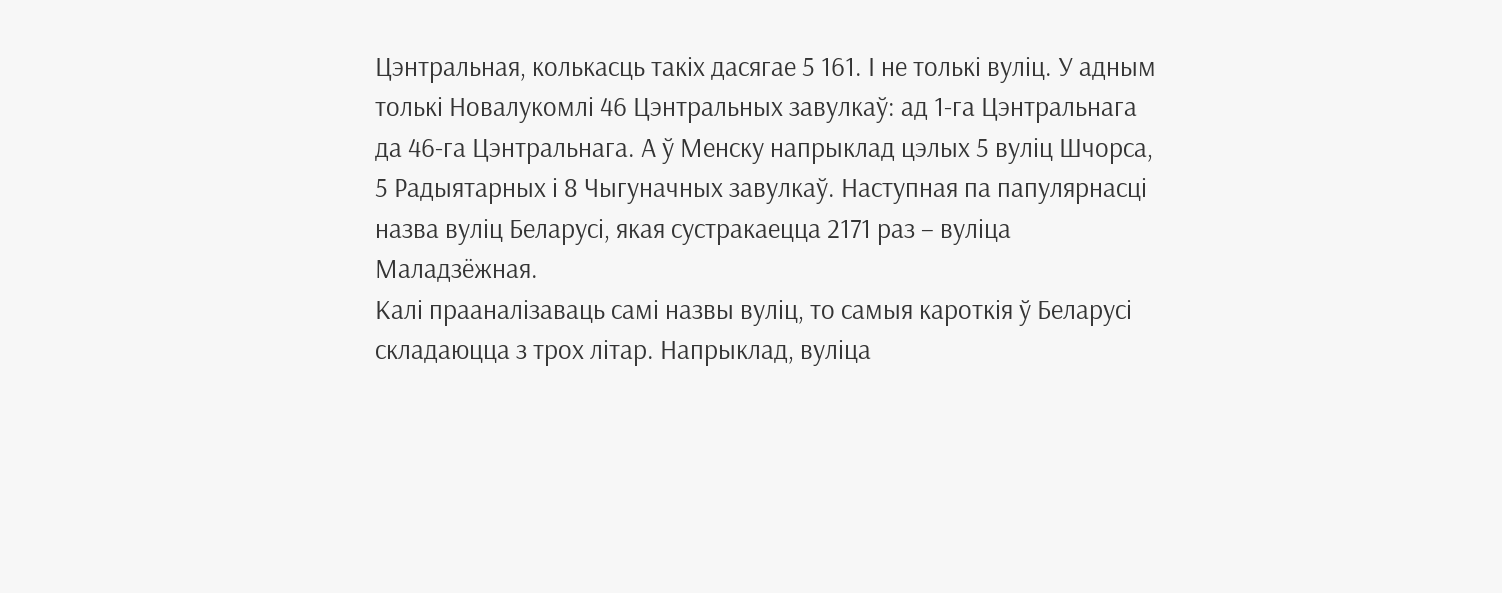Цэнтральная, колькасць такіх дасягае 5 161. І не толькі вуліц. У адным толькі Новалукомлі 46 Цэнтральных завулкаў: ад 1-га Цэнтральнага да 46-га Цэнтральнага. А ў Менску напрыклад цэлых 5 вуліц Шчорса, 5 Радыятарных і 8 Чыгуначных завулкаў. Наступная па папулярнасці назва вуліц Беларусі, якая сустракаецца 2171 раз – вуліца Маладзёжная.
Калі прааналізаваць самі назвы вуліц, то самыя кароткія ў Беларусі складаюцца з трох літар. Напрыклад, вуліца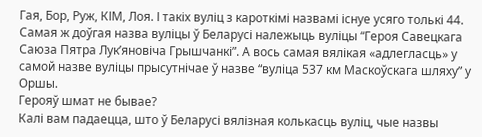Гая, Бор, Руж, КІМ, Лоя. І такіх вуліц з кароткімі назвамі існуе усяго толькі 44. Самая ж доўгая назва вуліцы ў Беларусі належыць вуліцы “Героя Савецкага Саюза Пятра Лук’яновіча Грышчанкі”. А вось самая вялікая «адлегласць» у самой назве вуліцы прысутнічае ў назве “вуліца 537 км Маскоўскага шляху” у Оршы.
Герояў шмат не бывае?
Калі вам падаецца, што ў Беларусі вялізная колькасць вуліц, чые назвы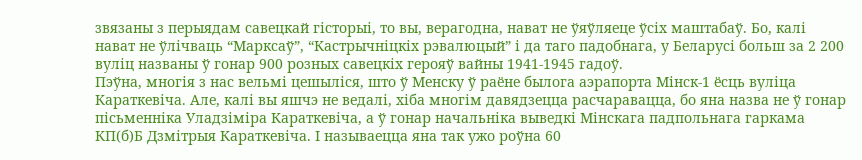звязаны з перыядам савецкай гісторыі, то вы, верагодна, нават не ўяўляеце ўсіх маштабаў. Бо, калі нават не ўлічваць “Марксаў”, “Кастрычніцкіх рэвалюцый” і да таго падобнага, у Беларусі больш за 2 200 вуліц названы ў гонар 900 розных савецкіх герояў вайны 1941-1945 гадоў.
Пэўна, многія з нас вельмі цешыліся, што ў Менску ў раёне былога аэрапорта Мінск-1 ёсць вуліца Караткевіча. Але, калі вы яшчэ не ведалі, хіба многім давядзецца расчаравацца, бо яна назва не ў гонар пісьменніка Уладзіміра Караткевіча, а ў гонар начальніка выведкі Мінскага падпольнага гаркама КП(б)Б Дзмітрыя Караткевіча. І называецца яна так ужо роўна 60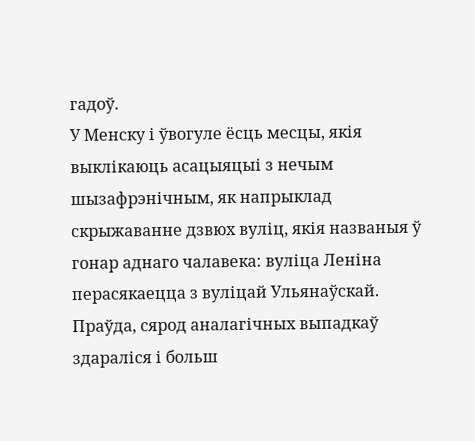гадоў.
У Менску і ўвогуле ёсць месцы, якія выклікаюць асацыяцыі з нечым шызафрэнічным, як напрыклад скрыжаванне дзвюх вуліц, якія названыя ў гонар аднаго чалавека: вуліца Леніна перасякаецца з вуліцай Ульянаўскай. Праўда, сярод аналагічных выпадкаў здараліся і больш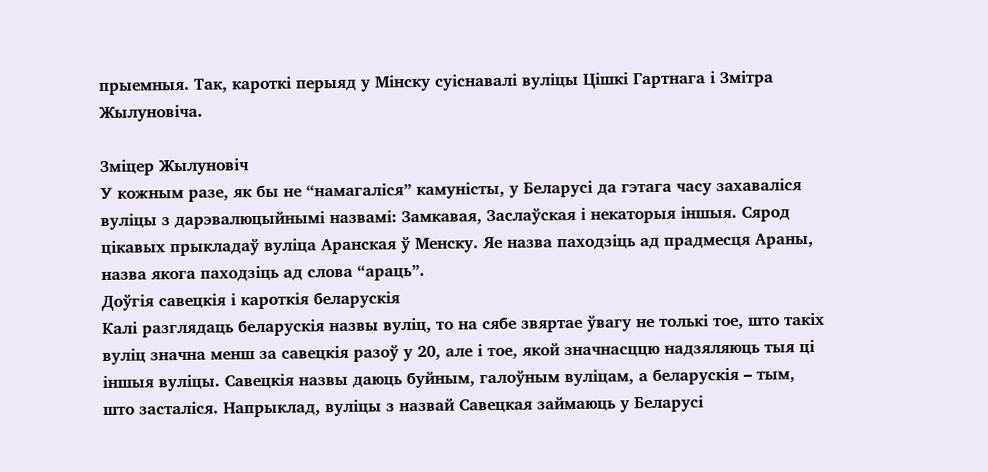прыемныя. Так, кароткі перыяд у Мінску суіснавалі вуліцы Цішкі Гартнага і Змітра Жылуновіча.

Зміцер Жылуновіч
У кожным разе, як бы не “намагаліся” камуністы, у Беларусі да гэтага часу захаваліся вуліцы з дарэвалюцыйнымі назвамі: Замкавая, Заслаўская і некаторыя іншыя. Сярод цікавых прыкладаў вуліца Аранская ў Менску. Яе назва паходзіць ад прадмесця Араны, назва якога паходзіць ад слова “араць”.
Доўгія савецкія і кароткія беларускія
Калі разглядаць беларускія назвы вуліц, то на сябе звяртае ўвагу не толькі тое, што такіх вуліц значна менш за савецкія разоў у 20, але і тое, якой значнасццю надзяляюць тыя ці іншыя вуліцы. Савецкія назвы даюць буйным, галоўным вуліцам, а беларускія – тым, што засталіся. Напрыклад, вуліцы з назвай Савецкая займаюць у Беларусі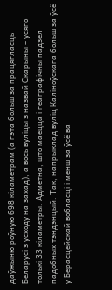даўжыню роўную 698 кіламетрам (а гэта больш за працягласць Беларусі з усходу на захад), а вось вуліцы з назвай Скарыны – усяго толькі 33 кіламетры. Адметна, што маецца і геаграфічны падзел падобных тэндэнцый. Так, напрыклад вуліц Каліноўскага больш за ўсё у Берасцейскай вобласці і менш за ўсё ва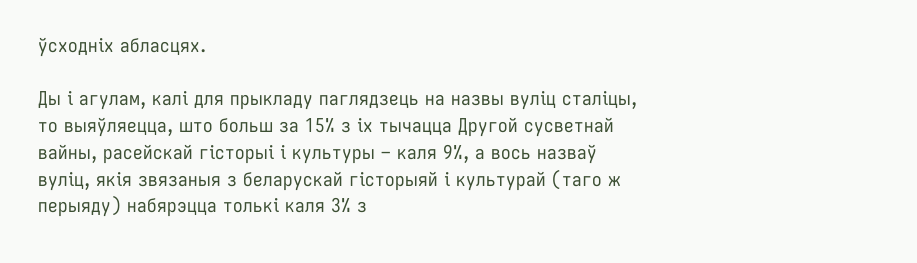ўсходніх абласцях.

Ды і агулам, калі для прыкладу паглядзець на назвы вуліц сталіцы, то выяўляецца, што больш за 15% з іх тычацца Другой сусветнай вайны, расейскай гісторыі і культуры – каля 9%, а вось назваў вуліц, якія звязаныя з беларускай гісторыяй і культурай (таго ж перыяду) набярэцца толькі каля 3% з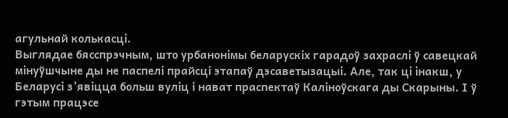агульнай колькасці.
Выглядае бясспрэчным, што урбанонімы беларускіх гарадоў захраслі ў савецкай мінуўшчыне ды не паспелі прайсці этапаў дэсаветызацыі. Але, так ці інакш, у Беларусі з’явіцца больш вуліц і нават праспектаў Каліноўскага ды Скарыны. І ў гэтым працэсе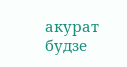акурат будзе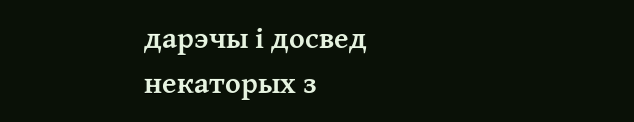дарэчы і досвед некаторых з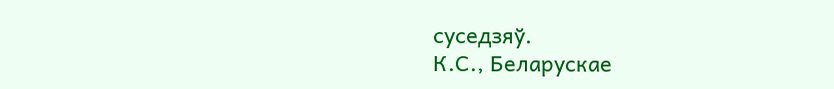суседзяў.
К.С., Беларускае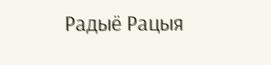Радыё Рацыя